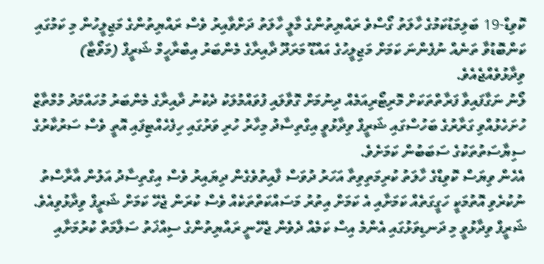ކޮވިޑް-19 ބަލިމަޑުކަމުގެ ހާލަތު ގޯސްވެ ރައްޔިތުންގެ މާލީ ހާލަތު ދަށްވާއިރު ވެސް ރައްޔިތުންގެ މަޖިލީހުން މި ކަމުގައި ކަންބޮޑުވާ ތަނެއް ނުފެންނަ ކަމަށް މަޖިލީހުގެ އައްޑޫ މަރަދޫ ދާއިރާގެ މެންބަރު އިބްރާހީމް ޝަރީފް (މަވޯޓާ) ވިދާޅުވެއްޖެއެވެ.
ލޯނު ނަގާފައިވާ ފަރާތްތަކަށް މޮރިޓޯރިއަމެއް ދިނުމަށް ގޮވާލައި ފުވައްމުލަކު ދެކުނު ދާއިރާގެ މެންބަރު މުހައްމަދު މުމްތާޒް ހުށަހެޅުއްވި ގަރާރުގެ ބަހުސްގައި ޝަރީފް ވިދާޅުވީ އިގްތިސާދު މިހާރު ހުރި ވަރުގައި ހިފެހެއްޓިފައި އޮތީ ވެސް ސަރުކާރުގެ ސިޔާސަތުތަކުގެ ސަބަބުން ކަމަށެވެ.
އެހެން ވިޔަސް ކޮވިޑްގެ ހާލަތު ކުރިމަތިވިތާ އަހަރު ދުވަސް ފާއިތުވެގެން ދިޔައިރު ވެސް އިގްތިސާދު އަލުން އާރާސްތު ނުކުރެވި އޮތުމަކީ ހަގީގަތެއް ކަމަށާއި އެ ކަމަށް އިތުރު މަސައްކަތްތަކެއް ވެސް ކުރަން ޖެހޭ ކަމަށް ޝަރީފް ވިދާޅުވިއެވެ.
ޝަރީފް ވިދާޅުވީ މި ދަނޑިވަޅުގައި އެންމެ އިސް ކަމެއް ދެވެން ޖެހޭނީ ރައްޔިތުންގެ ސިއްޚަތު ސަލާމަތް ކުރުމަށާއި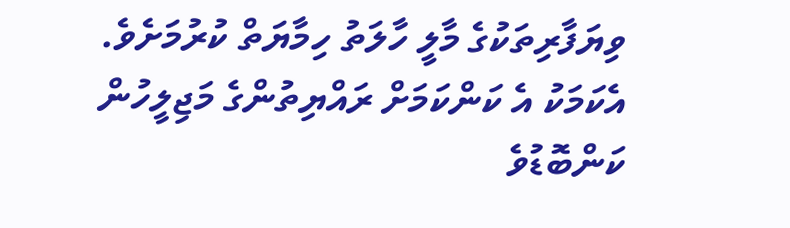ވިޔަފާރިތަކުގެ މާލީ ހާލަތު ހިމާޔަތް ކުރުމަށެވެ. އެކަމަކު އެ ކަންކަމަށް ރައްޔިތުންގެ މަޖިލީހުން ކަންބޮޑުވެ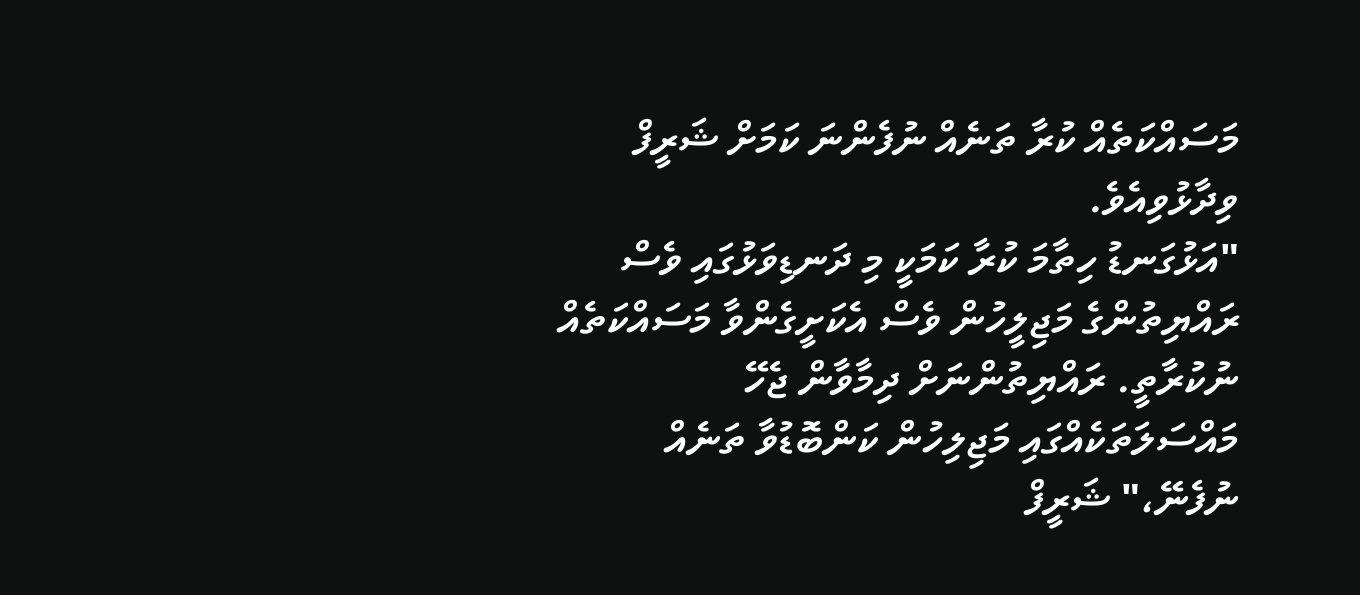މަސައްކަތެއް ކުރާ ތަނެއް ނުފެންނަ ކަމަށް ޝަރީފް ވިދާޅުވިއެވެ.
"އަޅުގަނޑު ހިތާމަ ކުރާ ކަމަކީ މި ދަނޑިވަޅުގައި ވެސް ރައްޔިތުންގެ މަޖިލީހުން ވެސް އެކަށީގެންވާ މަސައްކަތެއް ނުކުރާތީ. ރައްޔިތުންނަށް ދިމާވާން ޖެހޭ މައްސަލަތަކެއްގައި މަޖިލިހުން ކަންބޮޑުވާ ތަނެއް ނުފެނޭ،" ޝަރީފް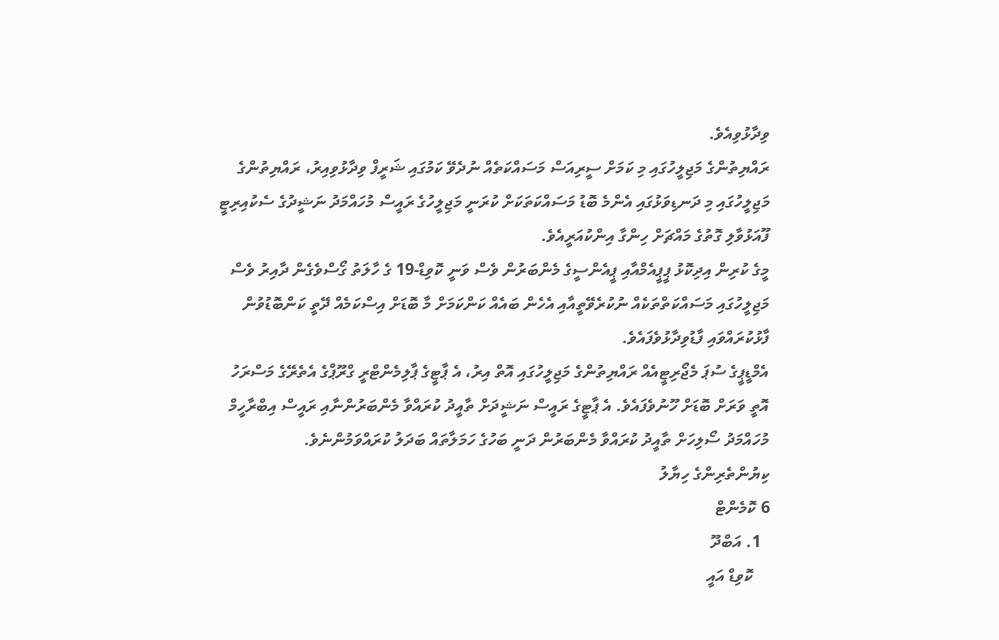ވިދާޅުވިއެވެ.
ރައްޔިތުންގެ މަޖިލީހުގައި މި ކަމަށް ސީރިއަސް މަސައްކަތެއް ނުދެވޭ ކަމުގައި ޝަރީފް ވިދާޅުވިއިރު، ރައްޔިތުންގެ މަޖިލީހުގައި މި ދަނޑިވަޅުގައި އެންމެ ބޮޑު މަސައްކަތަކަށް ކުރަނީ މަޖިލީހުގެ ރައީސް މުހައްމަދު ނަޝީދުގެ ސެކުއިރިޓީ ފޫއަޅުވާލި ގޮތުގެ މައްޗަށް ހިންގާ އިންކުއަރީއެވެ.
މީގެ ކުރިން އިދިކޮޅު ޕީޕީއެމްއާއި ޕީއެންސީގެ މެންބަރުން ވެސް ވަނީ ކޮވިޑް-19 ގެ ހާލަތު ގޯސްވެގެން ދާއިރު ވެސް މަޖިލީހުގައި މަސައްކަތްތަކެއް ނުކުރެވޭތީއާއި އެހެން ބައެއް ކަންކަމަށް މާ ބޮޑަށް އިސްކަމެއް ދޭތީ ކަންބޮޑުވުން ފާޅުކުރައްވައި ފާޑުވިދާޅުވެފައެވެ.
އެމްޑީޕީގެ ސުޕަ މެޖޯރިޓީއެއް ރައްޔިތުންގެ މަޖިލީހުގައި އޮތް އިރު، އެ ޕާޓީގެ ޕާލިމެންޓްރީ ގްރޫޕްގެ އެތެރޭގެ މަސްރަހު އޮތީ ވަރަށް ބޮޑަށް ހޫނުވެފައެވެ. އެ ޕާޓީގެ ރައީސް ނަޝީދަށް ތާއީދު ކުރައްވާ މެންބަރުންނާއި ރައީސް އިބްރާހީމް މުހައްމަދު ސޯލިހަށް ތާއީދު ކުރައްވާ މެންބަރުން ދަނީ ބަހުގެ ހަމަލާތައް ބަދަލު ކުރައްވަމުންނެވެ.
ކިޔުންތެރިންގެ ހިޔާލު
6 ކޮމެންޓް
  1. އަބްދޫ
    ކޮވިޑް އައީ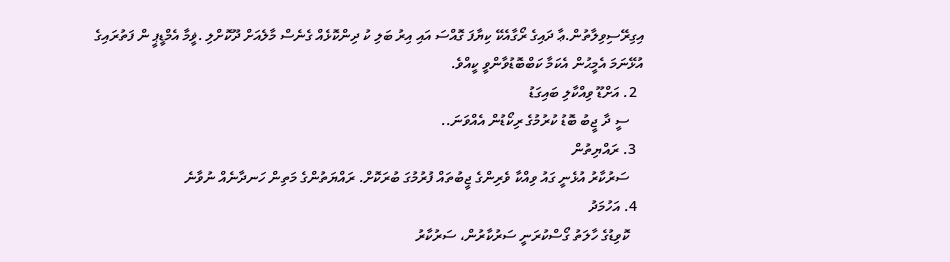އިގިރޭސިވިލާތުން.ޢާ ދައިގެ ރޯގާއެކޭ ކިޔާފަ ގޮއްސަ އައި އިރު ބަލި ކު ދިންކޮޅެއް ގެނެސް މާލެއަށް ދޫކޮށްލި .ޥީމާ އެމްޑީޕީ ން ފަތުރައިގެ އުޅޭނަމަ އެމީޙުން އެކަމާ ކަބްބޮޑުވާންވީ ކީއްވެ.
  2. އަށްޑޫ ވިއްކާލި ބައިގަޑު
    ސީ ދާ ޖީބު ބޮޑު ކުރުމުގެ ރިކޯޑުން އެއްވަނަ..
  3. ރައްޔިތުން
    ސަރުކާރު އުޅެނީ ގައު ވިއްކާ ވެރިންގެ ޖީބުތައް ފުރުމުގަ ބުރަކޮށް. ރައްޔަތުންގެ މަތިން ހަނދާނެއް ނުވާނެ
  4. އަހުމަދު
    ކޮވިޑުގެ ހާލަތު ގޯސްކުރަނީ ސަރުކާރުން، ސަރުކާރު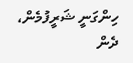ހިންގަނީ ޝަރީފުމެން، ދެން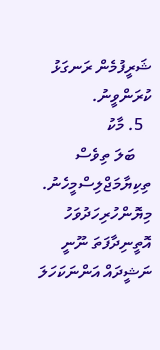ޝަރީފުމެން ރަނގަޅު ކުރަންވީނު.
  5. މާކު
    ބަލަ ތިވެސް ތިކިޔާމަޖްލިސްމީހެނު. މިޔޮންހުރިހަދުވަހު އޮތީނިދާފަތަ ނޫނީ ނަޝީދައް އަންނަކަހަލަ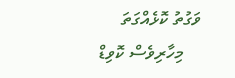ވަގުތު ކޮޅެއްގަތަ
    މިހާރިވެސް ކޮވިޑް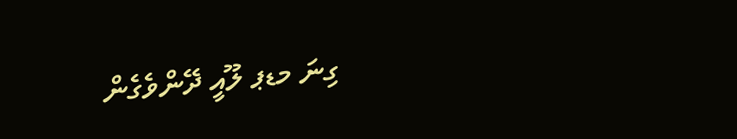ގިނަ މޑޕ ލޫއީ ދޭންވެގެން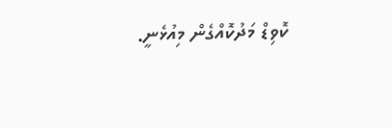ކޮވިޑް މަދުކޮއްގެން މިއުޅެނީ.